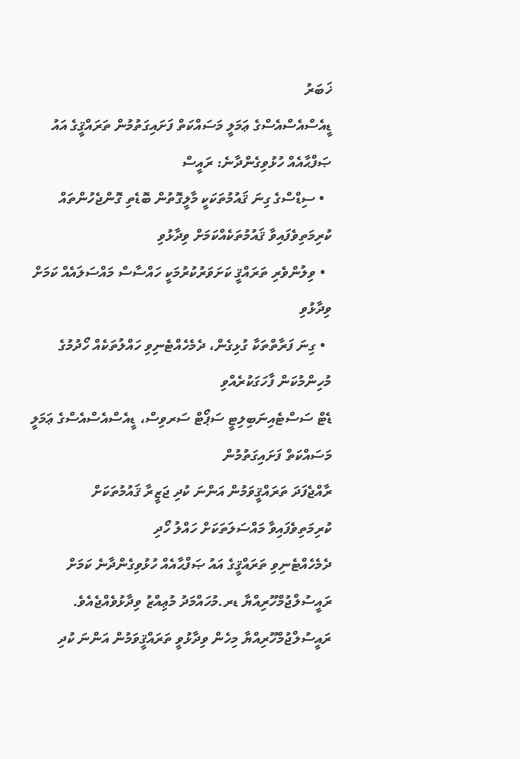ޚަބަރު
ޑީއެސްއެސްއެސްގެ ޢަމަލީ މަސައްކަތް ފަށައިގަތުމުން ތަރައްޤީގެ އައު ޞަފްޙާއެއް ހުޅުވިގެންދާނެ: ރައީސް
  • ސިޑްސްގެ ގިނަ ޤައުމުތަކަކީ މާލީގޮތުން ބޮޑެތި ގޮންޖެހުންތައް ކުރިމަތިވެފައިވާ ޤައުމުތަކެއްކަމަށް ވިދާޅުވި
  • ވިލުންވެރި ތަރައްޤީ ކަށަވަރުކުރުމަކީ ހައްސާސް މައްސަލައެއް ކަމަށް ވިދާޅުވި
  • ގިނަ ފަރާތްތަކާ ގުޅިގެން، ދެމެހެއްޓެނިވި ހައްލުތަކެއް ހޯދުމުގެ މުހިންމުކަން ފާހަގަކުރެއްވި
ޑެޓް ސަސްޓެއިނަބިލިޓީ ސަޕޯޓް ސަރވިސް، ޑީއެސްއެސްއެސްގެ ޢަމަލީ މަސައްކަތް ފަށައިގަތުމުން
ރާއްޖެފަދަ ތަރައްޤީވަމުން އަންނަ ކުދި ޖަޒީރާ ޤައުމުތަކަށް ކުރިމަތިވެފައިވާ މައްސަލަތަކަށް ހައްލު ހޯދި
ދެމެހެއްޓެނިވި ތަރައްޤީގެ އައު ޞަފްޙާއެއް ހުޅުވިގެންދާނެ ކަމަށް ރައީސުލްޖުމްހޫރިއްޔާ ޑރ.މުހައްމަދު މުޢިއްޒު ވިދާޅުވެއްޖެއެވެ.
ރައީސުލްޖުމްހޫރިއްޔާ މިހެން ވިދާޅުވީ ތަރައްޤީވަމުން އަންނަ ކުދި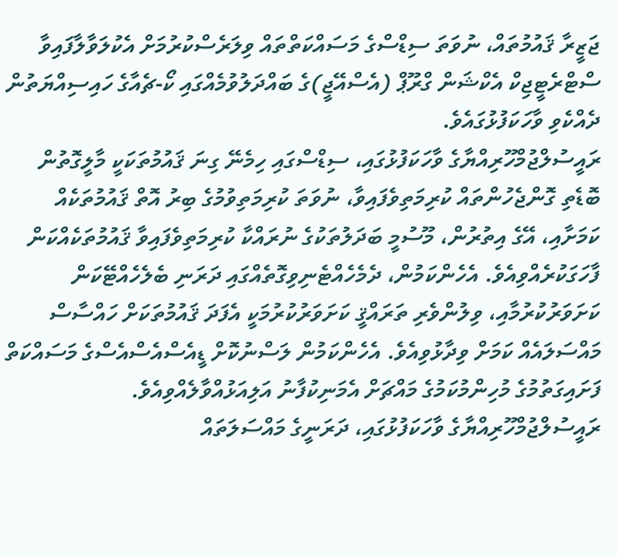ޖަޒީރާ ޤައުމުތައް، ނުވަތަ ސިޑްސްގެ މަސައްކަތްތައް ވިލަރެސްކުރުމަށް އެކުލަވާލާފައިވާ ސްޓްރެޓީޖިކް އެކްޝަން ގްރޫޕް (އެސްއޭޖީ)ގެ ބައްދަލުވުމެއްގައި ކޯ-ޗެއާގެ ހައިސިއްޔަތުން ދެއްކެވި ވާހަކަފުޅުގައެވެ.
ރައީސުލްޖުމްހޫރިއްޔާގެ ވާހަކަފުޅުގައި، ސިޑްސްގައި ހިމެނޭ ގިނަ ޤައުމުތަކަކީ މާލީގޮތުން ބޮޑެތި ގޮންޖެހުންތައް ކުރިމަތިވެފައިވާ، ނުވަތަ ކުރިމަތިވުމުގެ ބިރު އޮތް ޤައުމުތަކެއް ކަމަށާއި، އޭގެ އިތުރުން، މޫސުމީ ބަދަލުތަކުގެ ނުރައްކާ ކުރިމަތިވެފައިވާ ޤައުމުތަކެއްކަން ފާހަގަކުރެއްވިއެވެ. އެހެންކަމުން، ދެމެހެއްޓެނިވިގޮތެއްގައި ދަރަނި ބެލެހެއްޓޭކަން ކަށަވަރުކުރުމާއި، ވިލުންވެރި ތަރައްޤީ ކަށަވަރުކުރުމަކީ އެފަދަ ޤައުމުތަކަށް ހައްސާސް މައްސަލައެއް ކަމަށް ވިދާޅުވިއެވެ. އެހެންކަމުން ލަސްނުކޮށް ޑީއެސްއެސްއެސްގެ މަސައްކަތް ފަށައިގަތުމުގެ މުހިންމުކަމުގެ މައްޗަށް އެމަނިކުފާނު އަލިއަޅުއްވާލެއްވިއެވެ.
ރައީސުލްޖުމްހޫރިއްޔާގެ ވާހަކަފުޅުގައި، ދަރަނީގެ މައްސަލަތައް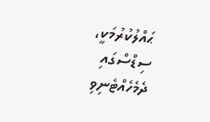ޙައްލުކުރުމަކީ، ސިޑްސްގައި ދެމެހެއްޓެނިވި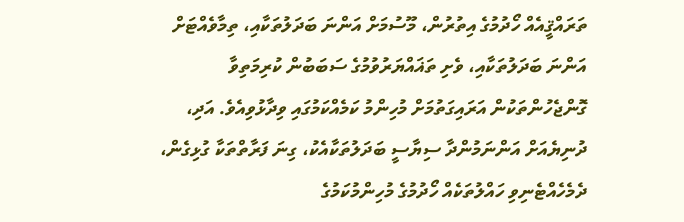ތަރައްޤީއެއް ހޯދުމުގެ އިތުރުން، މޫސުމަށް އަންނަ ބަދަލުތަކާއި، ތިމާވެއްޓަށް އަންނަ ބަދަލުތަކާއި، ވެށި ތަޣައްޔަރުވުމުގެ ސަބަބުން ކުރިމަތިވާ ގޮންޖެހުންތަކުން އަރައިގަތުމަށް މުހިންމު ކަމެއްކަމުގައި ވިދާޅުވިއެވެ. އަދި، ދުނިޔެއަށް އަންނަމުންދާ ސިޔާސީ ބަދަލުތަކާއެކު، ގިނަ ފަރާތްތަކާ ގުޅިގެން، ދެމެހެއްޓެނިވި ހައްލުތަކެއް ހޯދުމުގެ މުހިންމުކަމުގެ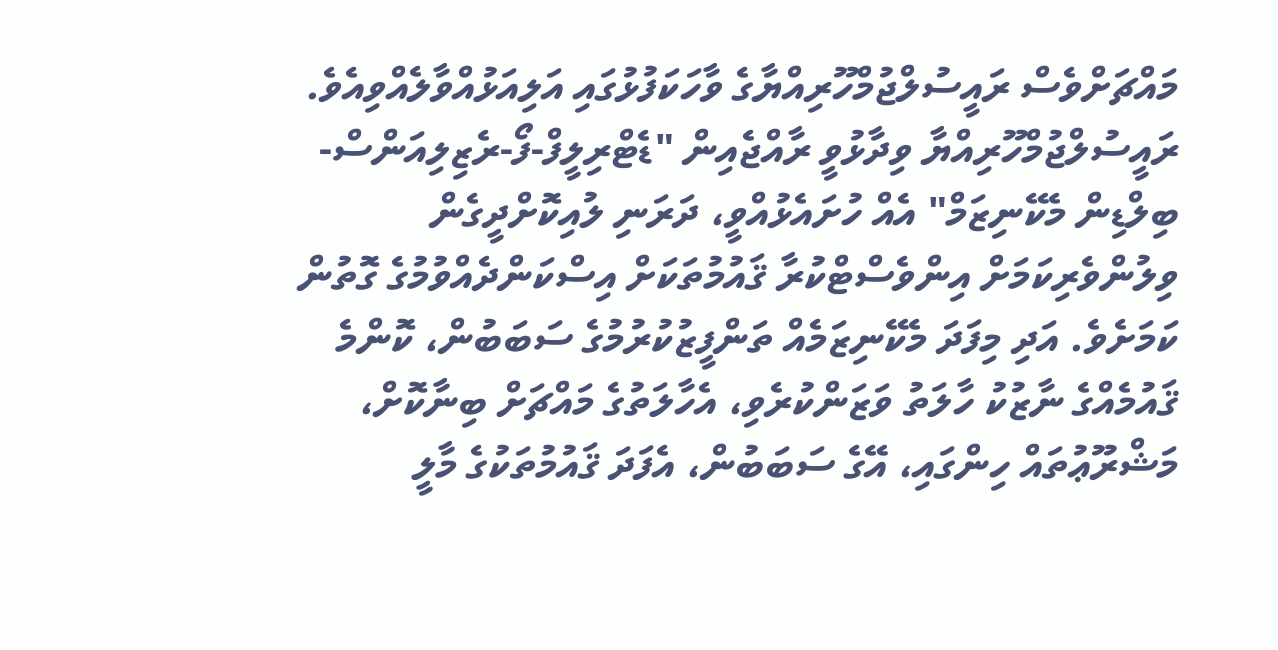މައްޗަށްވެސް ރައީސުލްޖުމްހޫރިއްޔާގެ ވާހަކަފުޅުގައި އަލިއަޅުއްވާލެއްވިއެވެ.
ރައީސުލްޖުމްހޫރިއްޔާ ވިދާޅުވީ ރާއްޖެއިން "ޑެޓްރިލީފް-ފޯ-ރެޒިލިއަންސް-ބިލްޑިން މެކޭނިޒަމް" އެއް ހުށައެޅުއްވީ، ދަރަނި ލުއިކޮށްދީގެން ވިލުންވެރިކަމަށް އިންވެސްޓްކުރާ ޤައުމުތަކަށް އިސްކަންދެއްވުމުގެ ގޮތުން ކަމަށެވެ. އަދި މިފަދަ މެކޭނިޒަމެއް ތަންފީޒުކުރުމުގެ ސަބަބުން، ކޮންމެ ޤައުމެއްގެ ނާޒުކު ހާލަތު ވަޒަންކުރެވި، އެހާލަތުގެ މައްޗަށް ބިނާކޮށް، މަޝްރޫޢުތައް ހިންގައި، އޭގެ ސަބަބުން، އެފަދަ ޤައުމުތަކުގެ މާލީ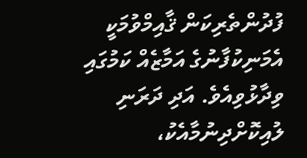ފުދުންތެރިކަން ޤާއިމްވުމަކީ އެމަނިކުފާނުގެ އަމާޒެއް ކަމުގައި ވިދާޅުވިއެވެ. އަދި ދަރަނި ލުއިކޮށްދިނުމާއެކު،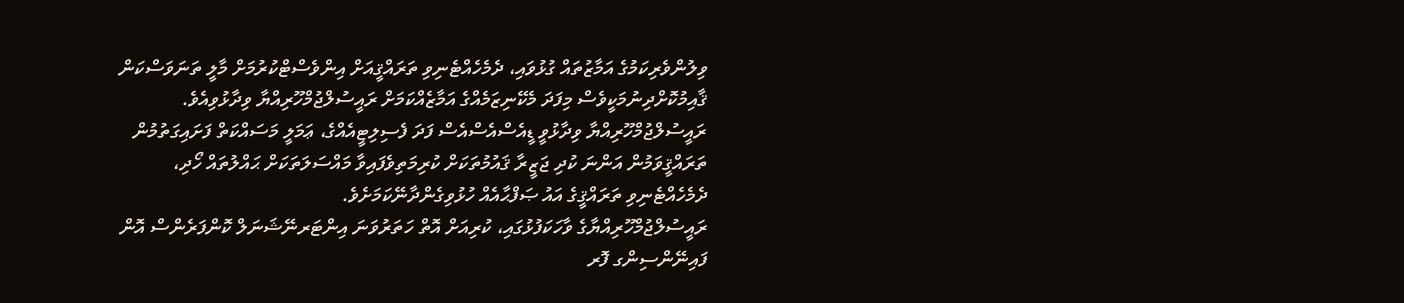ވިލުންވެރިކަމުގެ އަމާޒުތައް ގުޅުވައި، ދެމެހެއްޓެނިވި ތަރައްޤީއަށް އިންވެސްޓްކުރުމަށް މާލީ ތަނަވަސްކަން ޤާއިމުކޮށްދިނުމަކީވެސް މިފަދަ މެކޭނިޒަމެއްގެ އަމާޒެއްކަމަށް ރައީސުލްޖުމްހޫރިއްޔާ ވިދާޅުވިއެވެ.
ރައީސުލްޖުމްހޫރިއްޔާ ވިދާޅުވީ ޑީއެސްއެސްއެސް ފަދަ ފެސިލިޓީއެއްގެ، ޢަމަލީ މަސައްކަތް ފަށައިގަތުމުން ތަރައްޤީވަމުން އަންނަ ކުދި ޖަޒީރާ ޤައުމުތަކަށް ކުރިމަތިވެފައިވާ މައްސަލަތަކަށް ޙައްލުތައް ހޯދި، ދެމެހެއްޓެނިވި ތަރައްޤީގެ އައު ޞަފްޙާއެއް ހުޅުވިގެންދާނޭކަމަށެވެ.
ރައީސުލްޖުމްހޫރިއްޔާގެ ވާހަކަފުޅުގައި، ކުރިއަށް އޮތް ހަތަރުވަނަ އިންޓަރނޭޝަނަލް ކޮންފަރެންސް އޮން ފައިނޭންސިންގ ފޮރ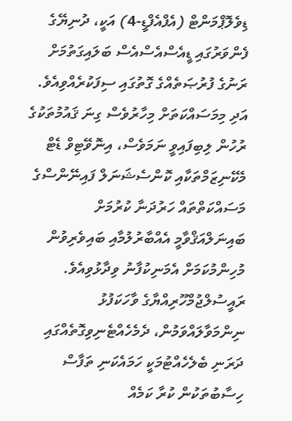ޑިވެލޮޕްމަންޓް (އެފްއެފްޑީ-4) އަކީ، ދުނިޔޭގެ ފެންވަރުގައި ޑީއެސްއެސްއެސް ބަލައިގަތުމަށް ރަނުގެ ފުރުޞަތެއްގެ ގޮތުގައި ސިފަކުރެއްވިއެވެ. އަދި މިމަސައްކަތަށް މިހާރުވެސް ގިނަ ޤައުމުތަކުގެ ރުހުން ލިބިފައިވީ ނަމަވެސް، އިނޮވޭޓިވް ޑެޓް މެކޭނިޒަމްތަކާއި ކޮންސެޝަނަލް ފައިނޭންސްގެ މަސައްކަތްތައް ހަރުދަނާ ކުރުމަށް ބައިނަލްއަޤްވާމީ އެއްބާރުލުމާއި ބައިވެރިވުން މުހިންމުކަމަށް އެމަނިކުފާނު ވިދާޅުވިއެވެ.
ރައީސުލްޖުމްހޫރިއްޔާގެ ވާހަކަފުޅު ނިންމަވާލައްވަމުން، ދެމެހެއްޓެނިވިގޮތެއްގައި ދަރަނި ބެލެހެއްޓުމަކީ ހަމައެކަނި ތަފާސް ހިސާބުތަކުން ކުރާ ކަމެއް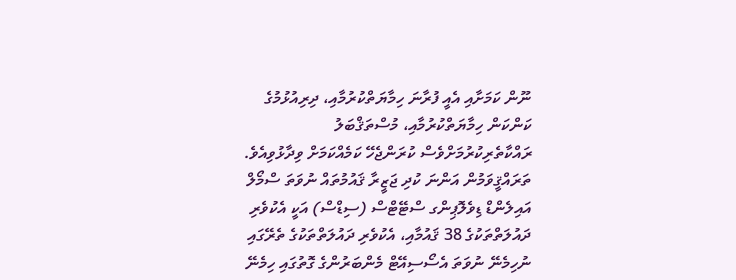ނޫން ކަމަށާއި އެއީ ފުރާނަ ހިމާޔަތްކުރުމާއި، ދިރިއުޅުމުގެ ކަންކަން ހިމާޔަތްކުރުމާއި، މުސްތަޤްބަލު ރައްކާތެރިކުރުމަށްވެސް ކުރަންޖެހޭ ކަމެއްކަމަށް ވިދާޅުވިއެވެ.
ތަރައްޤީވަމުން އަންނަ ކުދި ޖަޒީރާ ޤައުމުތައް ނުވަތަ ސްމޯލް އައިލެންޑް ޑިވެލޮޕިންގ ސްޓޭޓްސް (ސިޑްސް) އަކީ އެކުވެރި ދައުލަތްތަކުގެ 38 ޤައުމާއި، އެކުވެރި ދައުލަތްތަކުގެ ތެރޭގައި ނުހިމެނޭ ނުވަތަ އެސޯސިއޭޓް މެންބަރުންގެ ގޮތުގައި ހިމެނޭ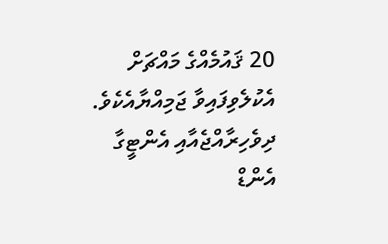20 ޤައުމެއްގެ މައްޗަށް އެކުލެވިފައިވާ ޖަމިއްޔާއެކެވެ. ދިވެހިރާއްޖެއާއި އެންޓީގާ އެންޑް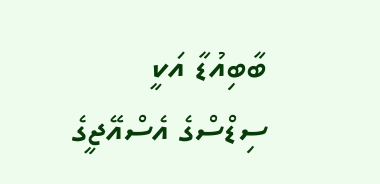ބާބިއުޑާ އަކީ ސިޑްސްގެ އެސްއޭޖީގެ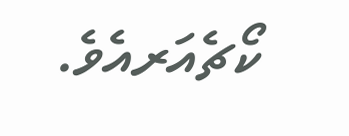ކޯޗެއަރއެވެ.